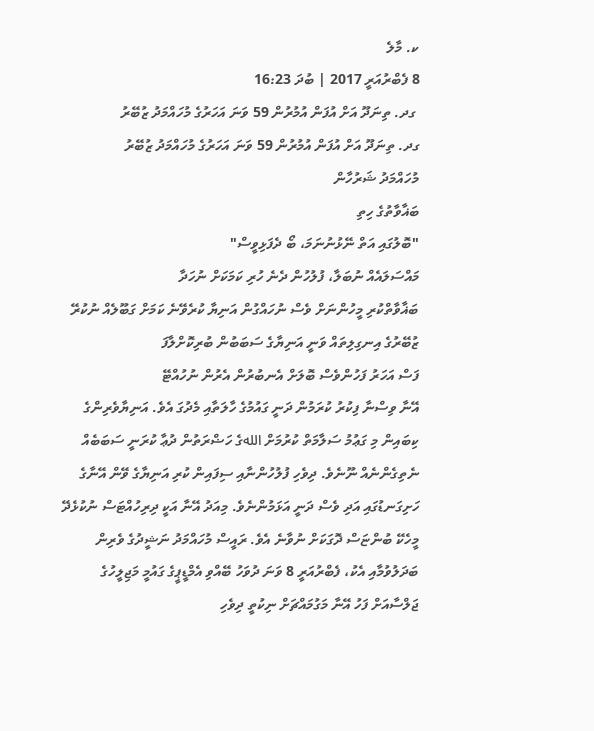ކ. މާލެ
8 ފެބްރުއަރީ 2017 | ބުދަ 16:23
 ގދ. ތިނަދޫ އަށް އުފަން އުމުރުން 59 ވަނަ އަހަރުގެ މުހައްމަދު ޒުބޭރު
ގދ. ތިނަދޫ އަށް އުފަން އުމުރުން 59 ވަނަ އަހަރުގެ މުހައްމަދު ޒުބޭރު
މުހައްމަދު ޝަރުހާން
ބަޣާވާތުގެ ހިތި
"ބޮލުގައި އަތް ނޭޅުނުނަމަ، ބޯ ދެފަޅިވީސް"
މައްސަލައެއް ނުބަލާ، ފުލުހުން ދެނެ ހުރި ކަމަކަށް ނުހަދާ
ބަޣާވާތްކުރި މީހުންނަށް ވެސް ނުހައްގުން އަނިޔާ ކުރެވޭނެ ކަމަށް ގަބޫލެއް ނުކުރޭ
ޒުބޭރުގެ އިނގިލިތައް ވަނީ އަނިޔާގެ ސަބަބުން ބުރިކޮށްލާފަ
ފަސް އަހަރު ފަހުންވެސް ބޮލަށް އެނބުރުން އެރުން ނުހުއްޓޭ
އޭނާ ވިސްނާ ފިކުރު ކުރަމުން ދަނީ ގައުމުގެ ހާލަތާއި މެދުގަ އެވެ. އަނިޔާވެރިންގެ ކިބައިން މި ގަޢުމު ސަލާމަތް ކުރުމަށް اللهގެ ހަޟްރަތުން ދުޢާ ކުރަނީ ސަބަބެއް ނެތިގެންނެއް ނޫނެވެ. ދިވެހި ފުލުހުންނާއި ސިފައިން ކުރި އަނިޔާގެ ވޭން އޭނާގެ ހަށިގަނޑުގައި އަދި ވެސް ދަނީ އަޅަމުންނެވެ. މިއަދު އޭނާ އަކީ ދިރިހުއްޓަސް ނުކުޅެދޭ މީހެކޭ ބުންޏަސް ދޮގަކަށް ނުވާނެ އެވެ. ރައީސް މުހައްމަދު ނަޝީދުގެ ވެރިން ބަދަލުވުމާއި އެކު، ފެބްރުއަރީ 8 ވަނަ ދުވަހު ބޭއްވި އެމްޑީޕީގެ ގައުމީ މަޖިލީހުގެ ޖަލްސާއަށް ފަހު އޭނާ މަގުމައްޗަށް ނިކުތީ ދިވެހި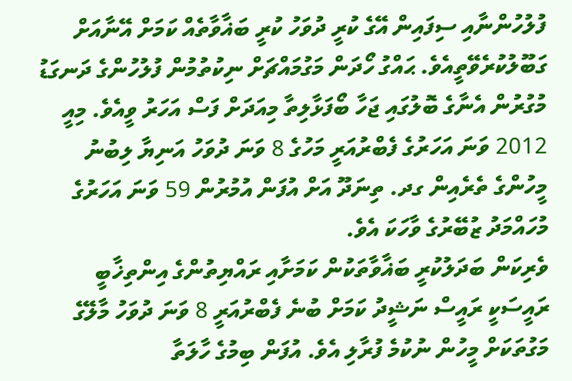ފުލުހުންނާއި ސިފައިން އޭގެ ކުރީ ދުވަހު ކުރީ ބަޣާވާތެއް ކަމަށް އޭނާއަށް ގަބޫލުކުރެވޭތީއެވެ. ޙައްގު ހޯދަން މަގުމައްޗަށް ނިކުތުމުން ފުލުހުންގެ ދަނގަޑު މުގުރުން އެނާގެ ބޮލުގައި ޖަހާ ބޯފަޅާލިތާ މިއަދަށް ފަސް އަހަރު ވީއެވެ. މިއީ 2012 ވަނަ އަހަރުގެ ފެބްރުއަރީ މަހުގެ 8 ވަނަ ދުވަހު އަނިޔާ ލިބުނު މީހުންގެ ތެރެއިން ގދ. ތިނަދޫ އަށް އުފަން އުމުރުން 59 ވަނަ އަހަރުގެ މުހައްމަދު ޒުބޭރުގެ ވާހަކަ އެވެ.
ވެރިކަން ބަދަލުކުރީ ބަޣާވާތަކުން ކަމަށާއި ރައްޔިތުންގެ އިންތިޚާބީ ރައީސަކީ ރައީސް ނަޝީދު ކަމަށް ބުނެ ފެބްރުއަރީ 8 ވަނަ ދުވަހު މާލޭގެ މަގުތަކަށް މީހުން ނުކުމެ ފުރާލި އެވެ. އުފަން ބިމުގެ ހާލަތާ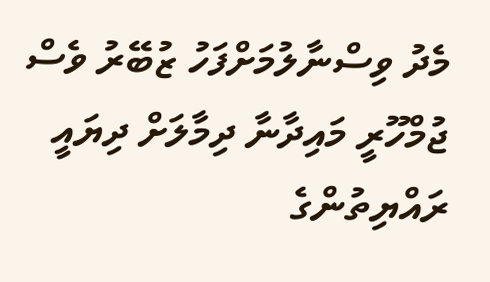މެދު ވިސްނާލުމަށްފަހު ޒުބޭރު ވެސް ޖުމްހޫރީ މައިދާނާ ދިމާލަށް ދިޔައީ ރައްޔިތުންގެ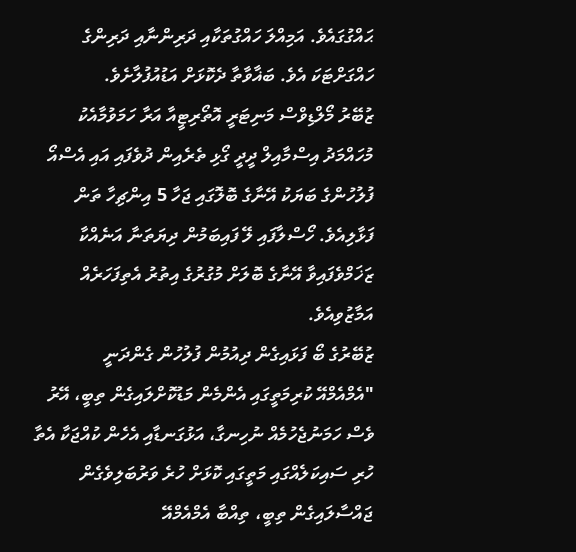ޙައްގުގައެވެ. އަމިއްލަ ހައްގުތަކާއި ދަރިންނާއި ދަރިންގެ ހައްގަށްޓަކަ އެވެ. ބަޣާވާތާ ދެކޮޅަށް އަޑުއުފުލާށެވެ.
ޒުބޭރު މޯލްޑިވްސް މަނިޓަރީ އޮތޯރިޓީއާ އަރާ ހަމަވުމާއެކު މުހައްމަދު އިސްމާއިލް ދީދީ ގޯޅި ތެރެއިން ދުވެފައި އައި އެސްއޯ ފުލުހުންގެ ބަޔަކު އޭނާގެ ބޮލޮގައި ޖަހާ 5 އިންޗިހާ ތަން ފަޅާލިއެވެ. ހޯސްލާފައި ލޭ ފައިބަމުން ދިޔަތަނާ އަނެއްކާ ޒަޚަމްވެފައިވާ އޭނާގެ ބޮލަށް މުގުރުގެ އިތުރު އެތިފަހަރެއް އަމާޒުވިއެވެ.
ޒުބޭރުގެ ބޯ ފަޅައިގެން ދިއުމުން ފުލުހުން ގެންދަނީ
"އެމްއެމްއޭ ކުރިމަތީގައި އެންމެން މަޑުކޮށްލައިގެން ތިބީ، އޭރު ވެސް ހަމަނުޖެހުމެއް ނުހިނގާ، އަޅުގަނޑާއި އެހެން ކުއްޖަކާ އެތާ ހުރި ސައިކަލެއްގައި މަތީގައި ކޮޅަށް ހުރެ ވަރުބަލިވެގެން ޖައްސާލައިގެން ތިބީ، ތިއްބާ އެމްއެމްއޭ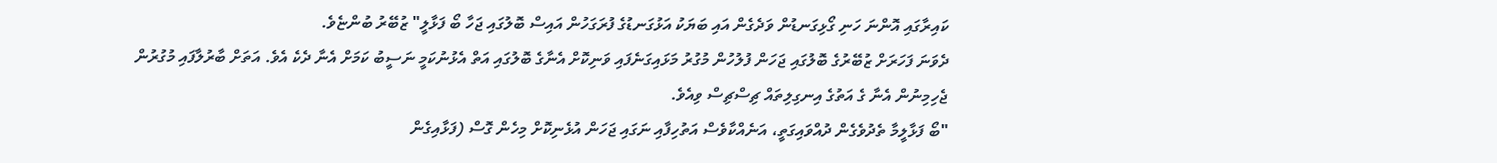ކައިރާގައި އޮންނަ ހަނި ގޯޅިގަނޑުން ވަދެގެން އައި ބަޔަކު އަޅުގަނޑުގެ ފުރަގަހުން އައިސް ބޮލުގައި ޖަހާ ބޯ ފަޅާލީ" ޒުބޭރު ބުންޏެވެ.
ދެވަނަ ފަހަރަށް ޒުބޭރުގެ ބޮލުގައި ޖަހަން ފުލުހުން މުގުރު މަޅައިގަނެފައި ވަނިކޮށް އެނާގެ ބޮލުގައި އަތް އެޅުނުކަމީ ނަސީބު ކަމަށް އެނާ ދެކެ އެވެ. އަތަށް ބާރުލާފައި މުގުރުން ޖެހިމިނުން އެނާ ގެ އަތުގެ އިނގިލިތައް ޗިސްޗިސް ވިއެވެ.
"ބޯ ފަޅާލީމާ ތެދުވެގެން ދުއްވައިގަތީ، އަނެއްކާވެސް އަތުހިފާއި ނަގައި ޖަހަން އުޅެނިކޮށް މިހެން ގޮސް (ފަޅާއިގެން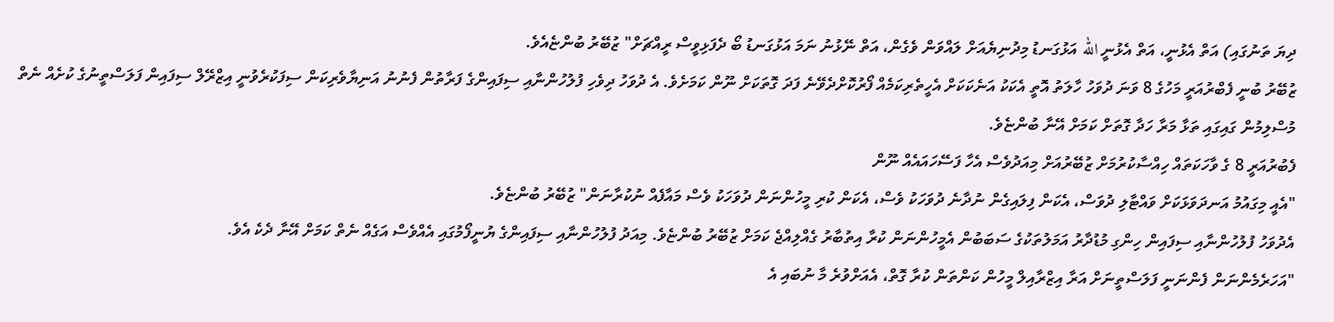ދިޔަ ތަނުގައި) އަތް އެޅުނީ، އަތް އެޅުނީ الله އަޅުގަނޑު މިދުނިޔެއަށް ލައްވަން ވެގެން، އަތް ނޭޅުނު ނަމަ އަޅުގަނޑު ބޯ ދެފަޅިވީސް ރީއްޗަށް" ޒުބޭރު ބުންޏެއެވެ.
ޒުބޭރު ބުނީ ފެބްރުއަރީ މަހުގެ 8 ވަނަ ދުވަހު ހާލަތު އޮތީ އެކަކު އަނެކަކަށް އެހީތެރިކަމެއް ފޯރުކޮށްދެވޭނެ ފަދަ ގޮތަކަށް ނޫން ކަމަށެވެ. އެ ދުވަހު ދިވެހި ފުލުހުންނާއި ސިފައިންގެ ފަރާތުން ފެނުނު އަނިޔާވެރިކަން ސިފަކުރެވުނީ އިޒްރޭލް ސިފައިން ފަލަސްތީނުގެ ކުށެއް ނެތް މުސްލިމުން ގައިގައި ތަޅާ މަރާ ހަދާ ގޮތަށް ކަމަށް އޭނާ ބުންޏެވެ.
ފެބުރުއަރީ 8 ގެ ވާހަކަތައް ހިއްސާކުރުމަށް ޒުބޭރުއަށް މިއަދުވެސް އެހާ ފަސޭހައައެއް ނޫން
"އެއީ މިގައުމު އަނދަވަޅަކަށް ވައްޓާލި ދުވަސް، އެކަން ފިލައިގެން ނުދާނެ ދުވަހަކު ވެސް، އެކަން ކުރި މީހުންނަން ދުވަހަކު ވެސް މައާފެއް ނުކުރާނަން" ޒުބޭރު ބުންޏެވެ.
އެދުވަހު ފުލުހުންނާއި ސިފައިން ހިންގި މުޑުދާރު އަމަލުތަކުގެ ސަބަބުން އެމީހުންނަން ކުރާ އިތުބާރު ގެއްލިއްޖެ ކަމަށް ޒުބޭރު ބުންޏެވެ. މިއަދު ފުލުހުންނާއި ސިފައިންގެ ޔުނީފޯމުގައި އެއްވެސް އަގެއް ނެތް ކަމަށް އޭނާ ދެކެ އެވެ.
"އަހަރެމެންނަން ފެންނަނީ ފަލަސްތީނަށް އަރާ އިޒްރާއިލް މީހުން ކަންތަން ކުރާ ގޮތް، އެއަށްވުރެ މާ ނުބައި އެ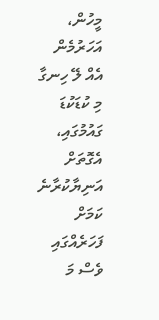މީހުން، އަހަރުމެން އެއް ލޭ ހިނގާ މި ކުޑަކުޑަ ގައުމުގައި، އެގޮތަށް އަނިޔާކުރާނެ ކަމަށް ފަހަރެއްގައި ވެސް މަ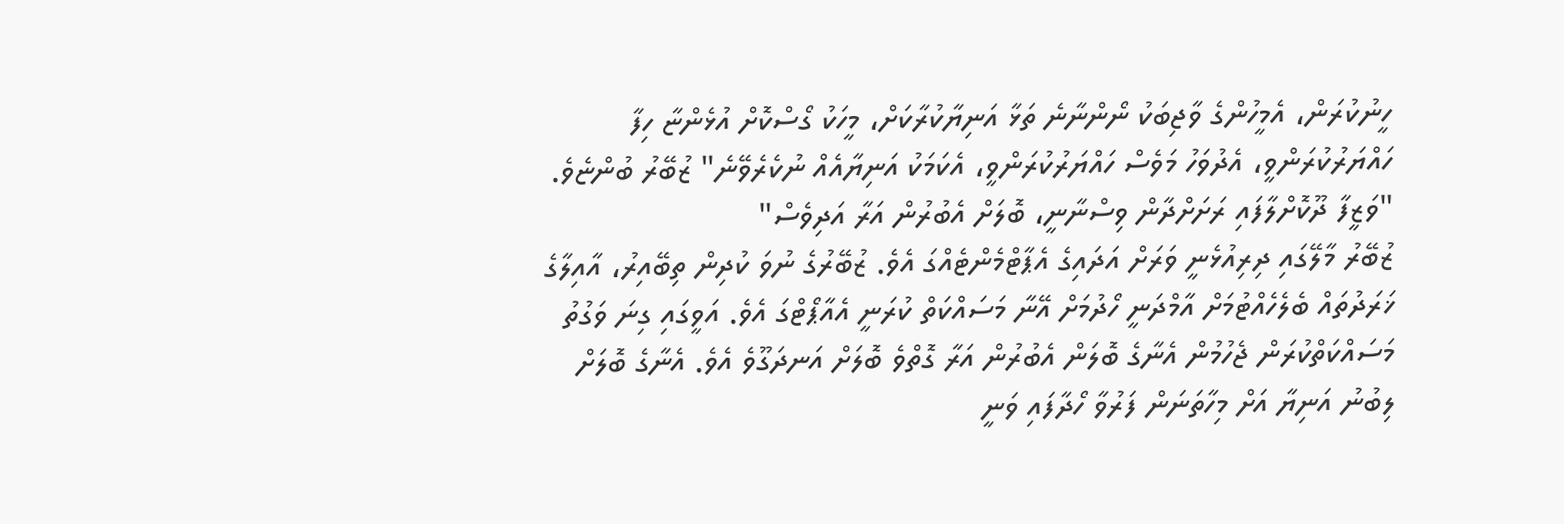ހީނުކުރަން، އެމީހުންގެ ވާޖިބަކު ނޯންނާނެ ތަޅާ އަނިޔާކުރާކަށް، މީހަކު ގޯސްކޮށް އުޅެންޏާ ހިފާ ހައްޔަރުކުރަންވީ، އެދުވަހު މަވެސް ހައްޔަރުކުރަންވީ، އެކަމަކު އަނިޔާއެއް ނުކެރެވޭނެ" ޒުބޭރު ބުންޏެވެ.
"ވަޒީފާ ދޫކޮށްލާފައި ރަށަށްދާން ވިސްނާނީ، ބޮލަށް އެބުރުން އަރާ އަދިވެސް"
ޒުބޭރު މާލޭގައި ދިރިއުޅެނީ ވަރަށް އަދައިގެ އެޕާޓްމެންޓެއްގަ އެވެ. ޒުބޭރުގެ ނުވަ ކުދިން ތިބޭއިރު، އާއިލާގެ ޚަރަދުތައް ބެލެހެއްޓުމަށް އާމްދަނީ ހޯދުމަށް އޭނާ މަސައްކަތް ކުރަނީ އެއާޕޯޓްގަ އެވެ. އަވީގައި ގިނަ ވަގުތު މަސައްކަތްކުރަން ޖެހުމުން އެނާގެ ބޮލަން އެބުރުން އަރާ ގޮތްވެ ބޮލަށް އަނދަގޫވެ އެވެ. އެނާގެ ބޮލަށް ލިބުނު އަނިޔާ އަށް މިހާތަނަން ފަރުވާ ހޯދާފައި ވަނީ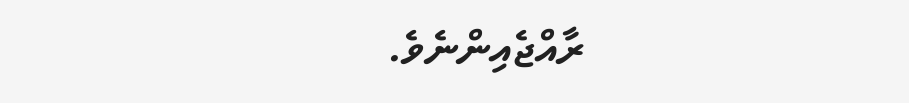ރާއްޖެއިންނެވެ.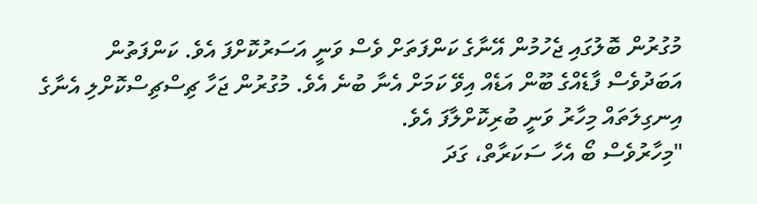މުގުރުން ބޮލުގައި ޖެހުމުން އޭނާގެ ކަންފަތަށް ވެސް ވަނީ އަސަރުކޮށްފަ އެވެ. ކަންފަތުން އަބަދުވެސް ފާޑެއްގެ ބޫން އަޑެއް އިވޭ ކަމަށް އެނާ ބުނެ އެވެ. މުގުރުން ޖަހާ ޗިސްޗިސްކޮށްލި އެނާގެ އިނގިލަތައް މިހާރު ވަނީ ބުރިކޮށްލާފަ އެވެ.
"މިހާރުވެސް ބޯ އެހާ ސަކަރާތް، ގަދަ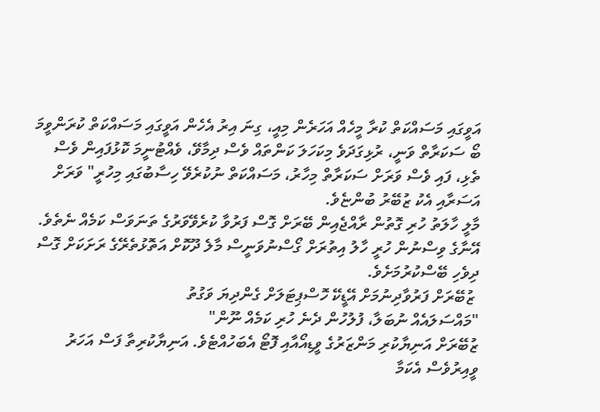އަވީގައި މަސައްކަތް ކުރާ މީހެއް އަހަރެން މިއީ، ގިނަ އިރު އެހެން އަވީގައި މަސައްކަތް ކުރަންވީމަ ބޯ ސަކަރާތް ވަނީ، ރުޅިގަދަވެ މިކަހަލަ ކަންތައް ވެސް ދިމާވޭ، ވެއްޓުނީމަ ކޮޅުފައިން ވެސް ތެޅި، ފައި ވެސް ވަރަށް ސަކަރާތް މިހާރު، މަސައްކަތް ނުކުރެވޭ ހިސާބުގައި މިހުރީ" ވަރަށް އަސަރާއި އެކު ޒުބޭރު ބުންޏެވެ.
މާލީ ހާލަތު ހުރި ގޮތުން ރާއްޖެއިން ބޭރަށް ގޮސް ފަރުވާ ކުރެވޭވަރުގެ ތަނަވަސް ކަމެއް ނެތެވެ. އޭނާގެ ވިސްނުން ހުރީ ހާލު އިތުރަށް ގޯސްނުވަނީސް މާލެ ދޫކޮށް އަތޮޅުތެރޭގެ ރަށަކަށް ގޮސް ދިވެހި ބޭސްކުރުމަށެވެ.
 ޒުބޭރަށް ފަރުވާދިނުމަށް އޭޑީކޭ ހޮސްޕިޓަލަށް ގެންދިޔަ ވަގުތު
"މައްސަލައެއް ނުބަލާ، ފުލުހުން ދެނެ ހުރި ކަމެއް ނޫން"
ޒުބޭރަށް އަނިޔާކުރި މަންޒަރުގެ ވީޑިއޯއާއި ފޮޓޯ އެބަހުއްޓެވެ. އަނިޔާކުރިތާ ފަސް އަހަރު ވީއިރުވެސް އެކަމާ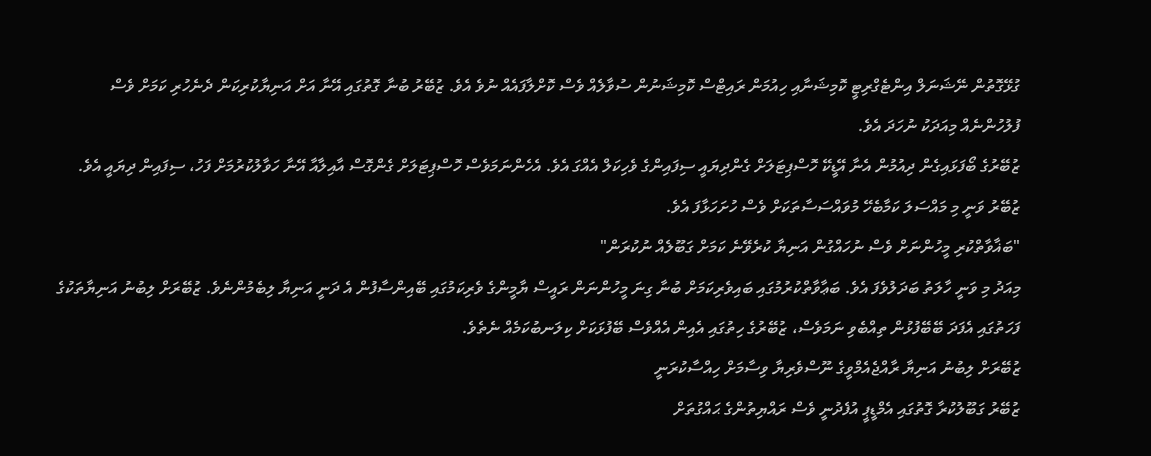ގުޅޭގޮތުން ނޭޝަނަލް އިންޓެގްރިޓީ ކޮމިޝަނާއި ހިއުމަން ރައިޓްސް ކޮމިޝަނުން ސުވާލެއް ވެސް ކޮށްލާފައެއް ނުވެ އެވެ. ޒުބޭރު ބުނާ ގޮތުގައި އޭނާ އަށް އަނިޔާކުރިކަން ދެނެހުރި ކަމަށް ވެސް ފުލުހުންނެއް މިއަދަކު ނުހަދަ އެވެ.
ޒުބޭރުގެ ބޯފަޅައިގެން ދިއުމުން އެނާ އޭޑީކޭ ހޮސްޕިޓަލަށް ގެންދިޔައީ ސިފައިންގެ ވެހިކަލް އެއްގަ އެވެ. އެހެންނަމަވެސް ހޮސްޕިޓަލަށް ގެންގޮސް އާއިލާއާ އޭނާ ހަވާލުކުރުމަށް ފަހު، ސިފައިން ދިޔައީ އެވެ. ޒުބޭރު ވަނީ މި މައްސަލަ ކަމާބެހޭ މުވައްސަސާތަކަށް ވެސް ހުށަހަޅާފަ އެވެ.
"ބަޣާވާތްކުރި މީހުންނަށް ވެސް ނުހައްގުން އަނިޔާ ކުރެވޭނެ ކަމަށް ގަބޫލެއް ނުކުރަން"
މިއަދު މި ވަނީ ހާލަތު ބަދަލުވެފަ އެވެ. ބަޢާވާތްކުރުމުގައި ބައިވެރިކަމަށް ބުނާ ގިނަ މީހުންނަން ރައީސް ޔާމީންގެ ވެރިކަމުގައި ބޭއިންސާފުން އެ ދަނީ އަނިޔާ ލިބެމުންނެވެ. ޒުބޭރަށް ލިބުނު އަނިޔާތަކުގެ ފަހަތުގައި އެފަދަ ބޭބޭފުޅުން ތިއްބެވި ނަމަވެސް، ޒުބޭރުގެ ހިތުގައި އެއިން އެއްވެސް ބޭފުޅަކަށް ކިލަނބުކަމެއް ނެތެވެ.
ޒުބޭރަށް ލިބުނު އަނިޔާ ރާއްޖެއެމްވީގެ ނޫސްވެރިޔާ ވިސާމަށް ހިއްސާކުރަނީ
ޒުބޭރު ގަބޫލުކުރާ ގޮތުގައި އެމްޑީޕީ އުފެދުނީ ވެސް ރައްޔިތުންގެ ޙައްގުތަށް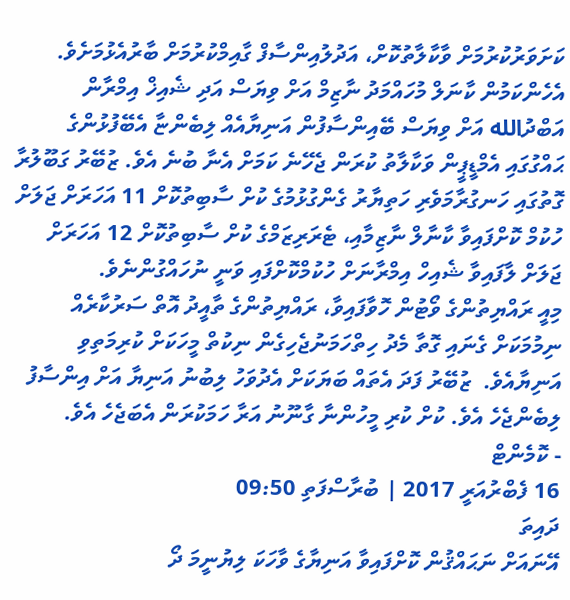ކަށަވަރުކުރުމަށް ވާކާލާތުކޮށް، އަދުލުއިންސާފް ގާއިމްކުރުމަށް ބާރުއެޅުމަށެވެ. އެހެންކަމުން ކާނަލް މުހައްމަދު ނާޒިމް އަށް ވިޔަސް އަދި ޝެއިޚް އިމްރާން އަބްދުالله އަށް ވިޔަސް ބޭއިންސާފުން އަނިޔާއެއް ލިބެންޏާ އެބޭފުޅުންގެ ޙައްގުގައި އެމްޑީޕީން ވަކާލާތު ކުރަން ޖެހޭނެ ކަމަށް އެނާ ބުނެ އެވެ. ޒުބޭރު ގަބޫލުރާ ގޮތުގައި ހަނގުރާމަވެރި ހަތިޔާރު ގެންގުޅުމުގެ ކުށް ސާބިތުކޮށް 11 އަހަރަށް ޖަލަށް ހުކުމް ކޮށްފައިވާ ކާނާލް ނާޒިމާއި، ޓެރަރިޒަމްގެ ކުށް ސާބިތުކޮށް 12 އަހަރަށް ޖަލަށް ލާފައިވާ ޝެއިހް އިމްރާނަށް ހުކުމްކޮށްފައި ވަނީ ނުހައްގުންނެވެ.
މިއީ ރައްޔިތުންގެ ވޯޓުން ހޮވާފައިވާ، ރައްޔިތުންގެ ތާއީދު އޮތް ސަރުކާރެއް ނިމުމަކަށް ގެނައި ގޮތާ މެދު ހިތްހަމަނުޖެހިގެން ނިކުތް މީހަކަށް ކުރިމަތިވި އަނިޔާއެވެ.  ޒުބޭރު ފަދަ އެތައް ބަޔަކަށް އެދުވަހު ލިބުނު އަނިޔާ އަށް އިންސާފު ލިބެންޖެހެ އެވެ. ކުށް ކުރި މީހުންނާ ގާނޫނު އަރާ ހަމަކުރަން އެބަޖެހެ އެވެ.
- ކޮމެންޓް
16 ފެބްރުއަރީ 2017 | ބުރާސްފަތި 09:50
ދައިތަ
އޭނައަށް ނަޙައްޤުން ކޮށްފައިވާ އަނިޔާގެ ވާހަކަ ލިޔުނީމަ ދޯ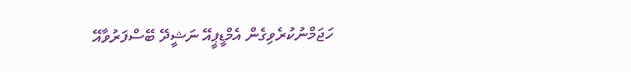ހަޖަމްނުކުރެވިގެން އެމްޑީޕީއޭ ނަޝީދޭ ބޭސްފަރުވާއޭ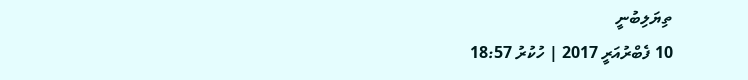ތިޔަލިބުނީ
10 ފެބްރުއަރީ 2017 | ހުކުރު 18:57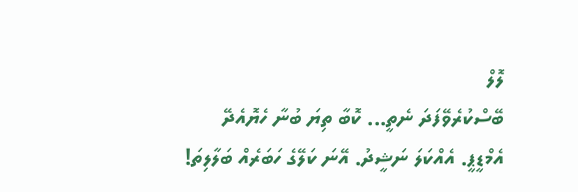ލޮލް
ބޭސްކުރެވޭފަދަ ނެތީ... ކޮބާ ތިޔަ ބުނާ ހެޔޮއެދޭ އެމްޑީޕީ. އެއްކަލަ ނަޝީދު. އޭނަ ކަލޭގެ ހަބަރެއް ބަލާލިތަ!